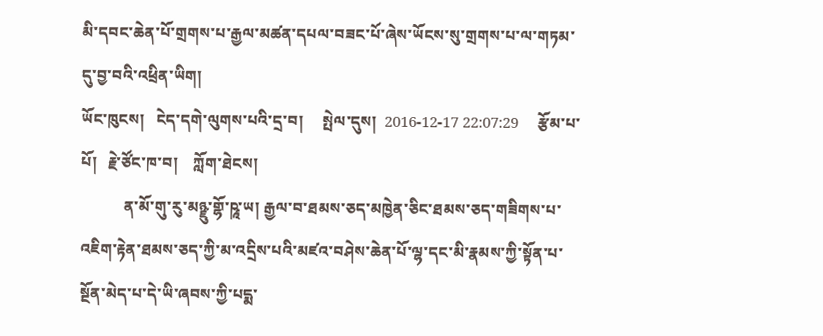མི་དབང་ཆེན་པོ་གྲགས་པ་རྒྱལ་མཚན་དཔལ་བཟང་པོ་ཞེས་ཡོངས་སུ་གྲགས་པ་ལ་གཏམ་དུ་བྱ་བའི་འཕྲིན་ཡིག།
ཡོང་ཁུངས།   ངེད་དགེ་ལུགས་པའི་དྲ་བ།     སྤེལ་དུས།  2016-12-17 22:07:29     རྩོམ་པ་པོ།   རྗེ་ཙོང་ཁ་བ།    ཀློག་ཐེངས།
           ན་མོ་གུ་རུ་མཉྫུ་གྷོ་ཥཱ་ཡ། རྒྱལ་བ་ཐམས་ཅད་མཁྱེན་ཅིང་ཐམས་ཅད་གཟིགས་པ་འཇིག་རྟེན་ཐམས་ཅད་ཀྱི་མ་འདྲིས་པའི་མཛའ་བཤེས་ཆེན་པོ་ལྷ་དང་མི་རྣམས་ཀྱི་སྟོན་པ་སྔོན་མེད་པ་དེ་ཡི་ཞབས་ཀྱི་པདྨ་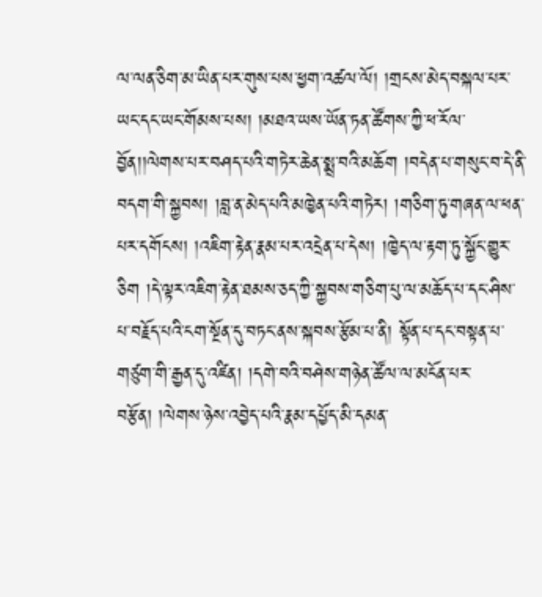ལ་ལན་ཅིག་མ་ཡིན་པར་གུས་པས་ཕྱག་འཚལ་ལོ། །གྲངས་མེད་བསྐལ་པར་ཡང་དང་ཡང་གོམས་པས། །མཐའ་ཡས་ཡོན་ཏན་ཚོགས་ཀྱི་ཕ་རོལ་བྱོན།།ལེགས་པར་བཤད་པའི་གཏེར་ཆེན་སྨྲ་བའི་མཆོག །བདེན་པ་གསུང་བ་དེ་ནི་བདག་གི་སྐྱབས། །བླ་ན་མེད་པའི་མཁྱེན་པའི་གཏེར། །གཅིག་ཏུ་གཞན་ལ་ཕན་པར་དགོངས། །འཇིག་རྟེན་རྣམ་པར་འདྲེན་པ་དེས། །ཁྱེད་ལ་རྟག་ཏུ་སྐྱོང་གྱུར་ཅིག །དེ་ལྟར་འཇིག་རྟེན་ཐམས་ཅད་ཀྱི་སྐྱབས་གཅིག་པུ་ལ་མཆོད་པ་དང་ཤིས་པ་བརྗོད་པའི་ངག་སྔོན་དུ་བཏང་ནས་སྐབས་རྩོམ་པ་ནི། སྟོན་པ་དང་བསྟན་པ་གཙུག་གི་རྒྱན་དུ་འཛིན། །དགེ་བའི་བཤེས་གཉེན་ཚོལ་ལ་མངོན་པར་བརྩོན། །ལེགས་ཉེས་འབྱེད་པའི་རྣམ་དཔྱོད་མི་དམན་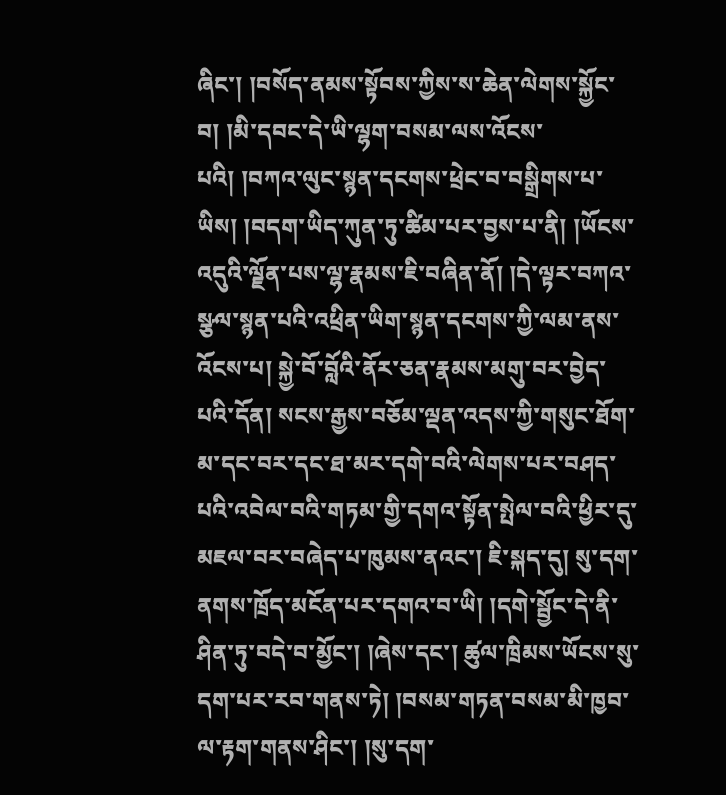ཞིང་། །བསོད་ནམས་སྟོབས་ཀྱིས་ས་ཆེན་ལེགས་སྐྱོང་བ། །མི་དབང་དེ་ཡི་ལྷག་བསམ་ལས་འོངས་པའི། །བཀའ་ལུང་སྙན་དངགས་ཕྲེང་བ་བསྒྲིགས་པ་ཡིས། །བདག་ཡིད་ཀུན་ཏུ་ཚིམ་པར་བྱས་པ་ནི། །ཡོངས་འདུའི་ལྗོན་པས་ལྷ་རྣམས་ཇི་བཞིན་ནོ། །དེ་ལྟར་བཀའ་སྩལ་སྙན་པའི་འཕྲིན་ཡིག་སྙན་དངགས་ཀྱི་ལམ་ནས་འོངས་པ། སྐྱེ་བོ་བློའི་ནོར་ཅན་རྣམས་མགུ་བར་བྱེད་པའི་དོན། སངས་རྒྱས་བཅོམ་ལྡན་འདས་ཀྱི་གསུང་ཐོག་མ་དང་བར་དང་ཐ་མར་དགེ་བའི་ལེགས་པར་བཤད་པའི་འབེལ་བའི་གཏམ་གྱི་དགའ་སྟོན་སྤེལ་བའི་ཕྱིར་དུ་མཇལ་བར་བཞེད་པ་ཁུམས་ནའང་། ཇི་སྐད་དུ། སུ་དག་ནགས་ཁྲོད་མངོན་པར་དགའ་བ་ཡི། །དགེ་སྦྱོང་དེ་ནི་ཤིན་ཏུ་བདེ་བ་མྱོང་། །ཞེས་དང་། ཚུལ་ཁྲིམས་ཡོངས་སུ་དག་པར་རབ་གནས་ཏེ། །བསམ་གཏན་བསམ་མི་ཁྱབ་ལ་རྟག་གནས་ཤིང་། །སུ་དག་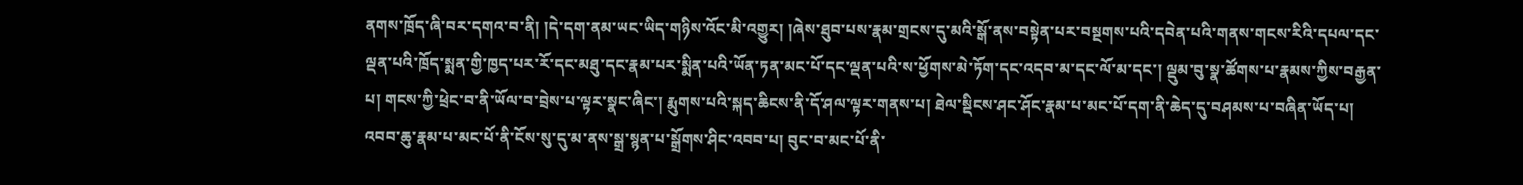ནགས་ཁྲོད་ཞི་བར་དགའ་བ་ནི། །དེ་དག་ནམ་ཡང་ཡིད་གཉིས་འོང་མི་འགྱུར། །ཞེས་ཐུབ་པས་རྣམ་གྲངས་དུ་མའི་སྒོ་ནས་བསྟེན་པར་བསྔགས་པའི་དབེན་པའི་གནས་གངས་རིའི་དཔལ་དང་ལྡན་པའི་ཁྲོད་སྨན་གྱི་ཁྱད་པར་རོ་དང་མཐུ་དང་རྣམ་པར་སྨིན་པའི་ཡོན་ཏན་མང་པོ་དང་ལྡན་པའི་ས་ཕྱོགས་མེ་ཏོག་དང་འདབ་མ་དང་ལོ་མ་དང་། ལྡུམ་བུ་སྣ་ཚོགས་པ་རྣམས་ཀྱིས་བརྒྱན་པ། གངས་ཀྱི་ཕྲེང་བ་ནི་ཡོལ་བ་བྲེས་པ་ལྟར་སྣང་ཞིང་། རྨུགས་པའི་སྐད་ཆིངས་ནི་དོ་ཤལ་ལྟར་གནས་པ། ཐེལ་སྡིངས་ཤང་ཤོང་རྣམ་པ་མང་པོ་དག་ནི་ཆེད་དུ་བཤམས་པ་བཞིན་ཡོད་པ། འབབ་ཆུ་རྣམ་པ་མང་པོ་ནི་ངོས་སུ་དུ་མ་ནས་སྒྲ་སྙན་པ་སྒྲོགས་ཤིང་འབབ་པ། བུང་བ་མང་པོ་ནི་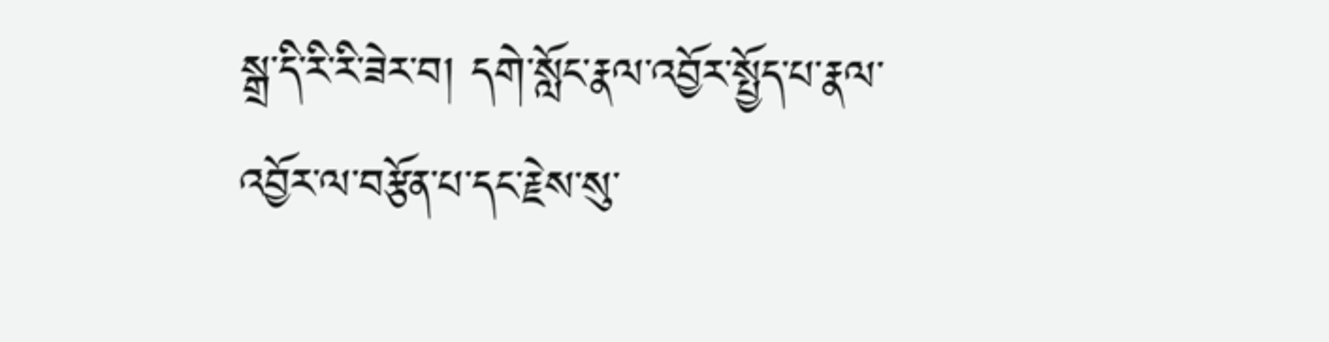སྒྲ་དི་རི་རི་ཟེར་བ། དགེ་སློང་རྣལ་འབྱོར་སྤྱོད་པ་རྣལ་འབྱོར་ལ་བརྩོན་པ་དང་རྗེས་སུ་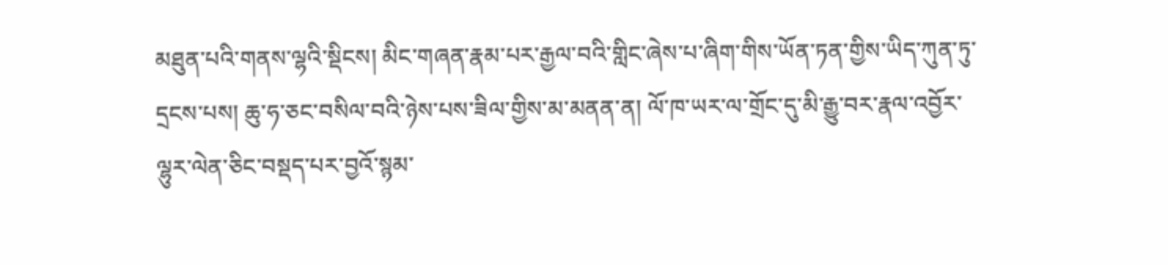མཐུན་པའི་གནས་ལྷའི་སྡིངས། མིང་གཞན་རྣམ་པར་རྒྱལ་བའི་གླིང་ཞེས་པ་ཞིག་གིས་ཡོན་ཏན་གྱིས་ཡིད་ཀུན་ཏུ་དྲངས་པས། ཆུ་ཧ་ཅང་བསིལ་བའི་ཉེས་པས་ཟིལ་གྱིས་མ་མནན་ན། ལོ་ཁ་ཡར་ལ་གྲོང་དུ་མི་རྒྱུ་བར་རྣལ་འབྱོར་ལྷུར་ལེན་ཅིང་བསྡད་པར་བྱའོ་སྙམ་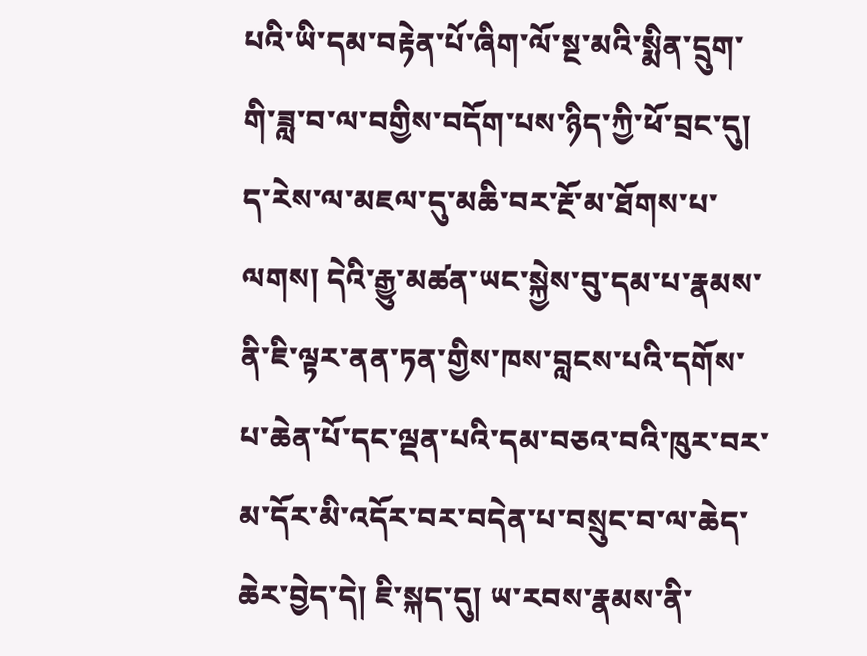པའི་ཡི་དམ་བརྟེན་པོ་ཞིག་ལོ་སྔ་མའི་སྨིན་དྲུག་གི་ཟླ་བ་ལ་བགྱིས་བདོག་པས་ཉིད་ཀྱི་ཕོ་བྲང་དུ། ད་རེས་ལ་མཇལ་དུ་མཆི་བར་རྔོ་མ་ཐོགས་པ་ལགས། དེའི་རྒྱུ་མཚན་ཡང་སྐྱེས་བུ་དམ་པ་རྣམས་ནི་ཇི་ལྟར་ནན་ཏན་གྱིས་ཁས་བླངས་པའི་དགོས་པ་ཆེན་པོ་དང་ལྡན་པའི་དམ་བཅའ་བའི་ཁུར་བར་མ་དོར་མི་འདོར་བར་བདེན་པ་བསྲུང་བ་ལ་ཆེད་ཆེར་བྱེད་དེ། ཇི་སྐད་དུ། ཡ་རབས་རྣམས་ནི་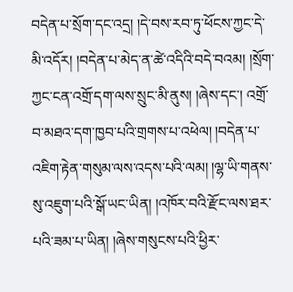བདེན་པ་སྲོག་དང་འདྲ། །དེ་བས་རབ་ཏུ་ཕོངས་ཀྱང་དེ་མི་འདོར། །བདེན་པ་མེད་ན་ཚེ་འདིའི་བདེ་བའམ། །སྲོག་ཀྱང་ངན་འགྲོ་དག་ལས་སྲུང་མི་ནུས། །ཞེས་དང་། འགྲོ་བ་མཐའ་དག་ཁྱབ་པའི་གྲགས་པ་འཕེལ། །བདེན་པ་འཇིག་རྟེན་གསུམ་ལས་འདས་པའི་ལམ། །ལྷ་ཡི་གནས་སུ་འཇུག་པའི་སྒོ་ཡང་ཡིན། །འཁོར་བའི་རྫོང་ལས་ཐར་པའི་ཟམ་པ་ཡིན། །ཞེས་གསུངས་པའི་ཕྱིར་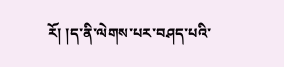རོ། །ད་ནི་ལེགས་པར་བཤད་པའི་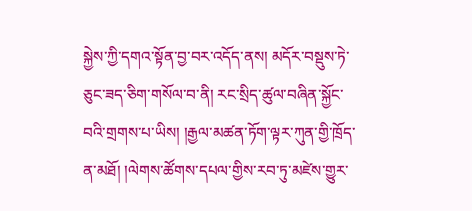སྐྱེས་ཀྱི་དགའ་སྟོན་བྱ་བར་འདོད་ནས། མདོར་བསྡུས་ཏེ་ཅུང་ཟད་ཅིག་གསོལ་བ་ནི། རང་སྲིད་ཚུལ་བཞིན་སྐྱོང་བའི་གྲགས་པ་ཡིས། །རྒྱལ་མཚན་ཏོག་ལྟར་ཀུན་གྱི་ཁྲོད་ན་མཐོ། །ལེགས་ཚོགས་དཔལ་གྱིས་རབ་ཏུ་མཛེས་གྱུར་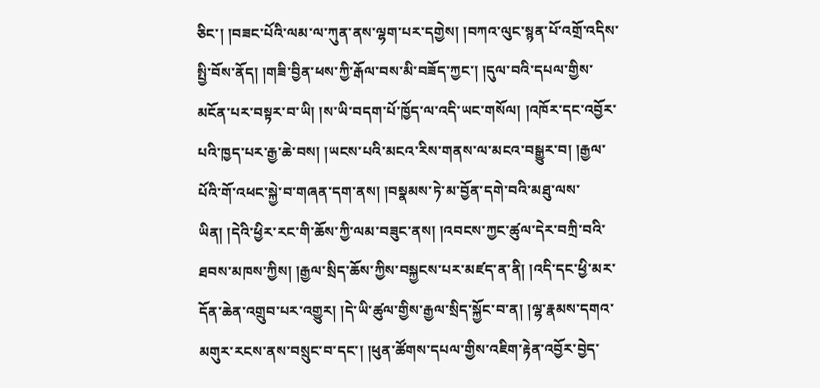ཅིང་། །བཟང་པོའི་ལམ་ལ་ཀུན་ནས་ལྷག་པར་དགྱེས། །བཀའ་ལུང་སྙན་པོ་འགྲོ་འདིས་སྤྱི་བོས་ནོད། །གཟི་བྱིན་ཕས་ཀྱི་རྒོལ་བས་མི་བཟོད་ཀྱང་། །དུལ་བའི་དཔལ་གྱིས་མངོན་པར་བསྟར་བ་ཡི། །ས་ཡི་བདག་པོ་ཁྱོད་ལ་འདི་ཡང་གསོལ། །འཁོར་དང་འབྱོར་པའི་ཁྱད་པར་རྒྱ་ཆེ་བས། །ཡངས་པའི་མངའ་རིས་གནས་ལ་མངའ་བསྒྱུར་བ། །རྒྱལ་པོའི་གོ་འཕང་སྐྱེ་བ་གཞན་དག་ནས། །བསྣམས་ཏེ་མ་བྱོན་དགེ་བའི་མཐུ་ལས་ཡིན། །དེའི་ཕྱིར་རང་གི་ཆོས་ཀྱི་ལམ་བཟུང་ནས། །འབངས་ཀྱང་ཚུལ་དེར་བཀྲི་བའི་ཐབས་མཁས་ཀྱིས། །རྒྱལ་སྲིད་ཆོས་ཀྱིས་བསྐྱངས་པར་མཛད་ན་ནི། །འདི་དང་ཕྱི་མར་དོན་ཆེན་འགྲུབ་པར་འགྱུར། །དེ་ཡི་ཚུལ་གྱིས་རྒྱལ་སྲིད་སྐྱོང་བ་ན། །ལྷ་རྣམས་དགའ་མགུར་རངས་ནས་བསྲུང་བ་དང་། །ཕུན་ཚོགས་དཔལ་གྱིས་འཇིག་རྟེན་འབྱོར་བྱེད་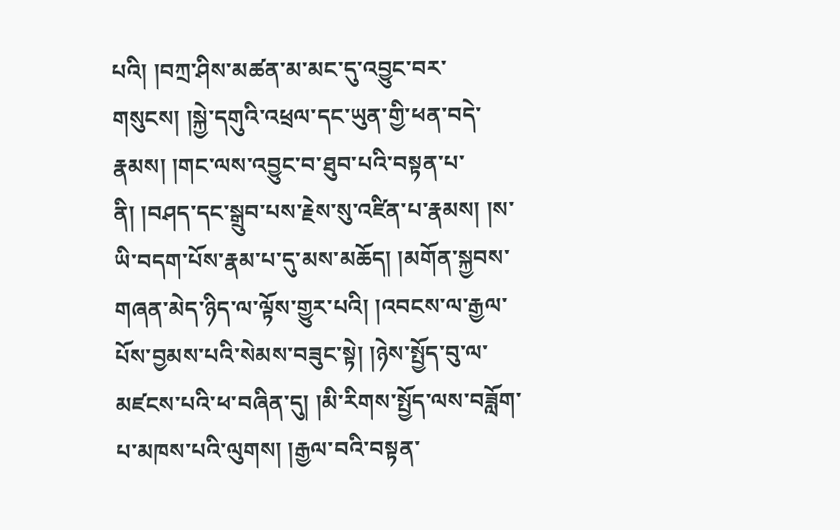པའི། །བཀྲ་ཤིས་མཚན་མ་མང་དུ་འབྱུང་བར་གསུངས། །སྐྱེ་དགུའི་འཕྲལ་དང་ཡུན་གྱི་ཕན་བདེ་རྣམས། །གང་ལས་འབྱུང་བ་ཐུབ་པའི་བསྟན་པ་ནི། །བཤད་དང་སྒྲུབ་པས་རྗེས་སུ་འཛིན་པ་རྣམས། །ས་ཡི་བདག་པོས་རྣམ་པ་དུ་མས་མཆོད། །མགོན་སྐྱབས་གཞན་མེད་ཉིད་ལ་ལྟོས་གྱུར་པའི། །འབངས་ལ་རྒྱལ་པོས་བྱམས་པའི་སེམས་བཟུང་སྟེ། །ཉེས་སྤྱོད་བུ་ལ་མཛངས་པའི་ཕ་བཞིན་དུ། །མི་རིགས་སྤྱོད་ལས་བཟློག་པ་མཁས་པའི་ལུགས། །རྒྱལ་བའི་བསྟན་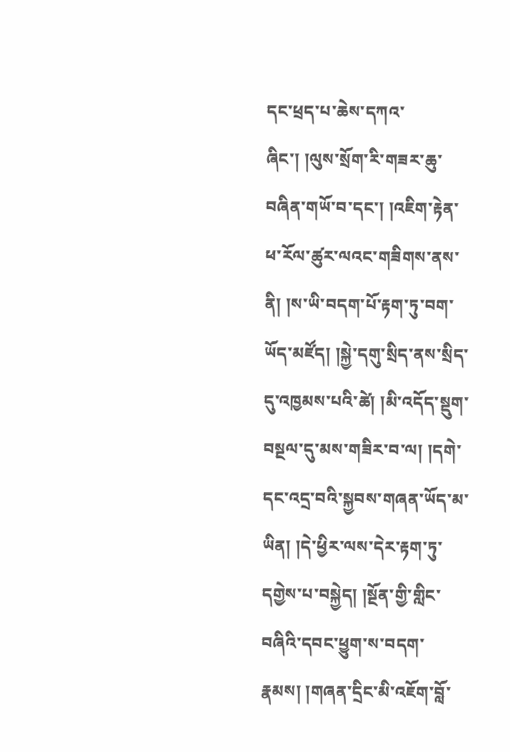དང་ཕྲད་པ་ཆེས་དཀའ་ཞིང་། །ལུས་སྲོག་རི་གཟར་ཆུ་བཞིན་གཡོ་བ་དང་། །འཇིག་རྟེན་ཕ་རོལ་ཚུར་ལའང་གཟིགས་ནས་ནི། །ས་ཡི་བདག་པོ་རྟག་ཏུ་བག་ཡོད་མཛོད། །སྐྱེ་དགུ་སྲིད་ནས་སྲིད་དུ་འཁྱམས་པའི་ཚེ། །མི་འདོད་སྡུག་བསྔལ་དུ་མས་གཟིར་བ་ལ། །དགེ་དང་འདྲ་བའི་སྐྱབས་གཞན་ཡོད་མ་ཡིན། །དེ་ཕྱིར་ལས་དེར་རྟག་ཏུ་དགྱེས་པ་བསྐྱེད། །སྔོན་གྱི་གླིང་བཞིའི་དབང་ཕྱུག་ས་བདག་རྣམས། །གཞན་དྲིང་མི་འཇོག་བློ་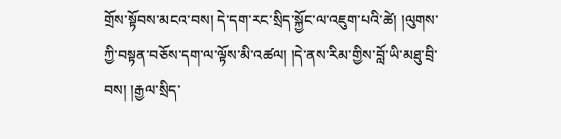གྲོས་སྟོབས་མངའ་བས། དེ་དག་རང་སྲིད་སྐྱོང་ལ་འཇུག་པའི་ཚེ། །ལུགས་ཀྱི་བསྟན་བཅོས་དག་ལ་ལྟོས་མི་འཚལ། །དེ་ནས་རིམ་གྱིས་བློ་ཡི་མཐུ་བྲི་བས། །རྒྱལ་སྲིད་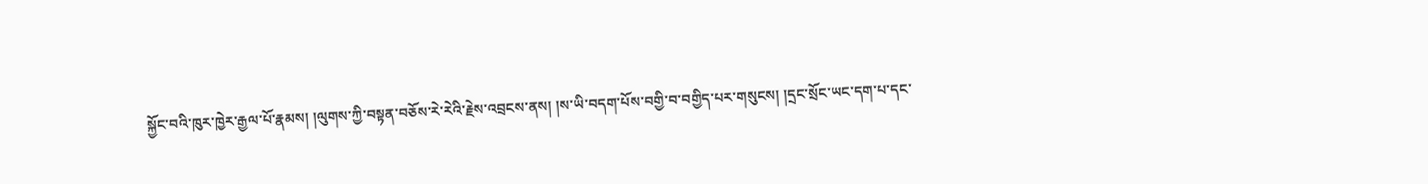སྐྱོང་བའི་ཁུར་ཁྱེར་རྒྱལ་པོ་རྣམས། །ལུགས་ཀྱི་བསྟན་བཅོས་རེ་རེའི་རྗེས་འབྲངས་ནས། །ས་ཡི་བདག་པོས་བགྱི་བ་བགྱིད་པར་གསུངས། །དྲང་སྲོང་ཡང་དག་པ་དང་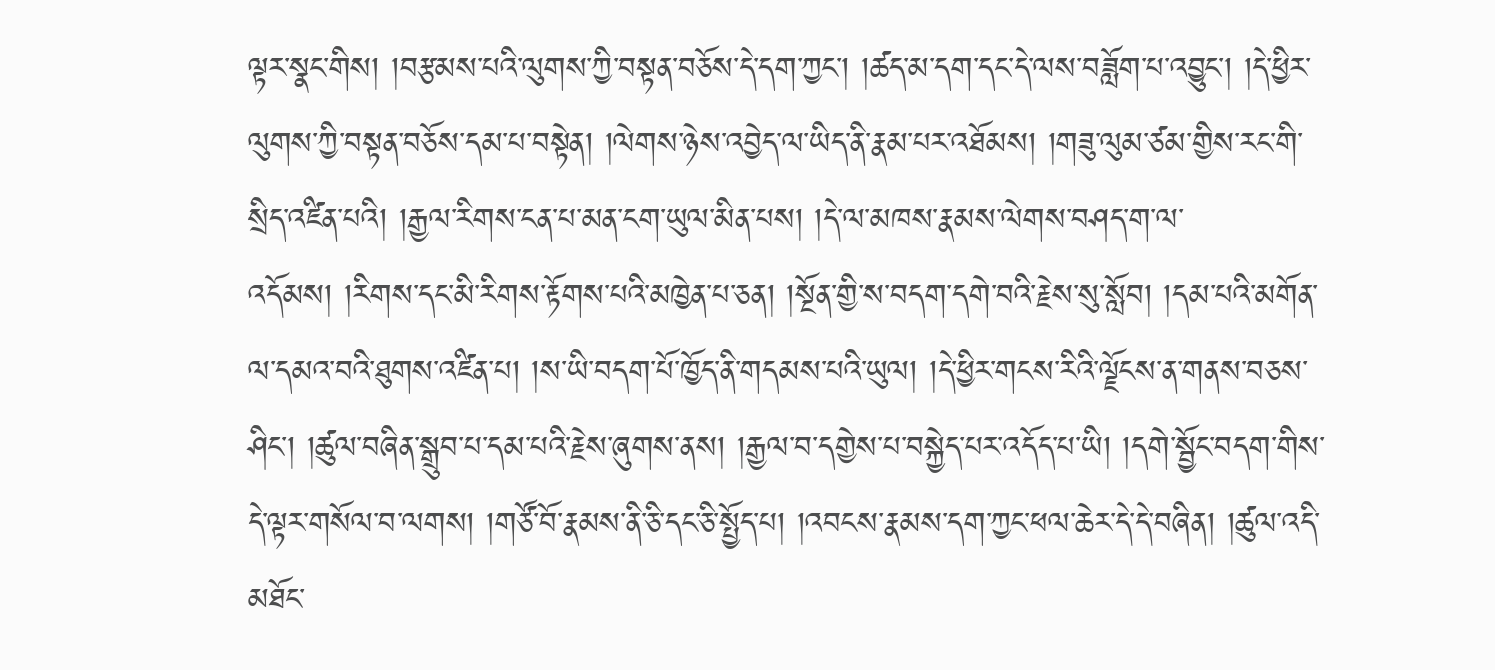ལྟར་སྣང་གིས། །བརྩམས་པའི་ལུགས་ཀྱི་བསྟན་བཅོས་དེ་དག་ཀྱང་། །ཚད་མ་དག་དང་དེ་ལས་བཟློག་པ་འབྱུང་། །དེ་ཕྱིར་ལུགས་ཀྱི་བསྟན་བཅོས་དམ་པ་བསྟེན། །ལེགས་ཉེས་འབྱེད་ལ་ཡིད་ནི་རྣམ་པར་འཐོམས། །གཟུ་ལུམ་ཙམ་གྱིས་རང་གི་སྲིད་འཛིན་པའི། །རྒྱལ་རིགས་ངན་པ་མན་ངག་ཡུལ་མིན་པས། །དེ་ལ་མཁས་རྣམས་ལེགས་བཤད་ག་ལ་འདོམས། །རིགས་དང་མི་རིགས་རྟོགས་པའི་མཁྱེན་པ་ཅན། །སྔོན་གྱི་ས་བདག་དགེ་བའི་རྗེས་སུ་སློབ། །དམ་པའི་མགོན་ལ་དམའ་བའི་ཐུགས་འཛིན་པ། །ས་ཡི་བདག་པོ་ཁྱོད་ནི་གདམས་པའི་ཡུལ། །དེ་ཕྱིར་གངས་རིའི་ལྗོངས་ན་གནས་བཅས་ཤིང་། །ཚུལ་བཞིན་སྒྲུབ་པ་དམ་པའི་རྗེས་ཞུགས་ནས། །རྒྱལ་བ་དགྱེས་པ་བསྐྱེད་པར་འདོད་པ་ཡི། །དགེ་སྦྱོང་བདག་གིས་དེ་ལྟར་གསོལ་བ་ལགས། །གཙོ་བོ་རྣམས་ནི་ཅི་དང་ཅི་སྤྱོད་པ། །འབངས་རྣམས་དག་ཀྱང་ཕལ་ཆེར་དེ་དེ་བཞིན། །ཚུལ་འདི་མཐོང་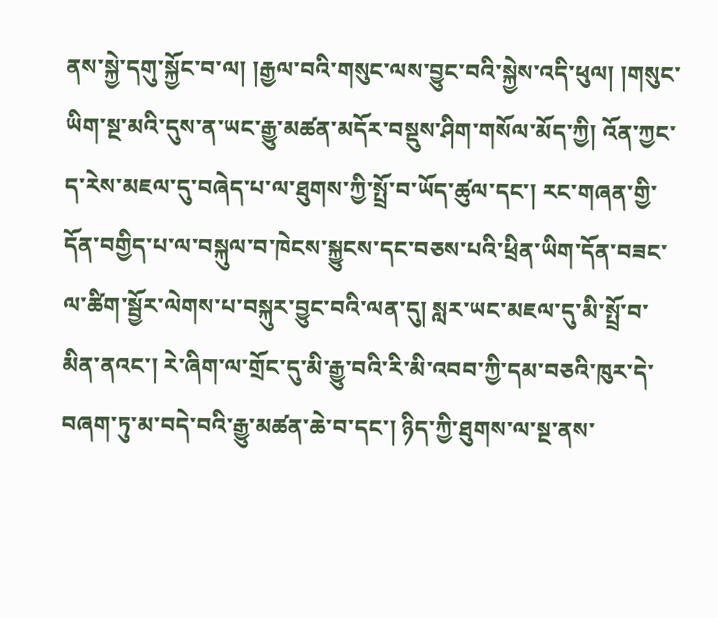ནས་སྐྱེ་དགུ་སྐྱོང་བ་ལ། །རྒྱལ་བའི་གསུང་ལས་བྱུང་བའི་སྐྱེས་འདི་ཕུལ། །གསུང་ཡིག་སྔ་མའི་དུས་ན་ཡང་རྒྱུ་མཚན་མདོར་བསྡུས་ཤིག་གསོལ་མོད་ཀྱི། འོན་ཀྱང་ད་རེས་མཇལ་དུ་བཞེད་པ་ལ་ཐུགས་ཀྱི་སྤྲོ་བ་ཡོད་ཚུལ་དང་། རང་གཞན་གྱི་དོན་བགྱིད་པ་ལ་བསྐུལ་བ་ཁེངས་སྐྱུངས་དང་བཅས་པའི་ཕྲིན་ཡིག་དོན་བཟང་ལ་ཚིག་སྦྱོར་ལེགས་པ་བསྐུར་བྱུང་བའི་ལན་དུ། སླར་ཡང་མཇལ་དུ་མི་སྤྲོ་བ་མིན་ནའང་། རེ་ཞིག་ལ་གྲོང་དུ་མི་རྒྱུ་བའི་རི་མི་འབབ་ཀྱི་དམ་བཅའི་ཁུར་དེ་བཞག་ཏུ་མ་བདེ་བའི་རྒྱུ་མཚན་ཆེ་བ་དང་། ཉིད་ཀྱི་ཐུགས་ལ་སྔ་ནས་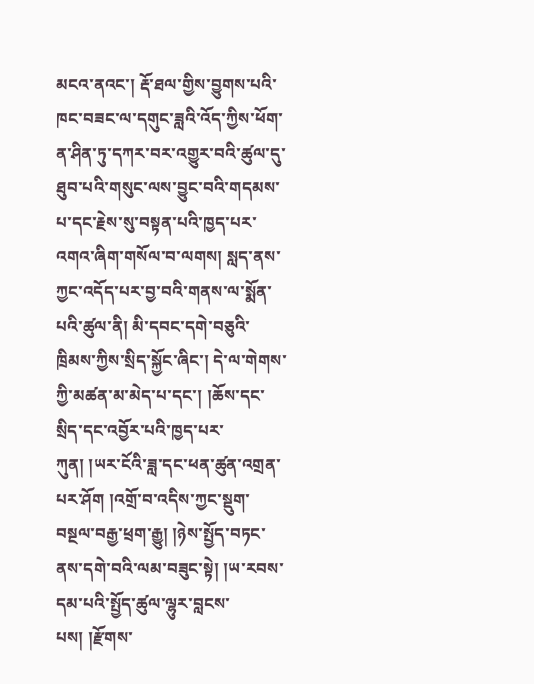མངའ་ནའང་། རྡོ་ཐལ་གྱིས་བྱུགས་པའི་ཁང་བཟང་ལ་དགུང་ཟླའི་འོད་ཀྱིས་ཕོག་ན་ཤིན་ཏུ་དཀར་བར་འགྱུར་བའི་ཚུལ་དུ་ཐུབ་པའི་གསུང་ལས་བྱུང་བའི་གདམས་པ་དང་རྗེས་སུ་བསྟན་པའི་ཁྱད་པར་འགའ་ཞིག་གསོལ་བ་ལགས། སླད་ནས་ཀྱང་འདོད་པར་བྱ་བའི་གནས་ལ་སྨོན་པའི་ཚུལ་ནི། མི་དབང་དགེ་བཅུའི་ཁྲིམས་ཀྱིས་སྲིད་སྐྱོང་ཞིང་། དེ་ལ་གེགས་ཀྱི་མཚན་མ་མེད་པ་དང་། །ཆོས་དང་སྲིད་དང་འབྱོར་པའི་ཁྱད་པར་ཀུན། །ཡར་ངོའི་ཟླ་དང་ཕན་ཚུན་འགྲན་པར་ཤོག །འགྲོ་བ་འདིས་ཀྱང་སྡུག་བསྔལ་བརྒྱ་ཕྲག་རྒྱུ། །ཉེས་སྤྱོད་བཏང་ནས་དགེ་བའི་ལམ་བཟུང་སྟེ། །ཡ་རབས་དམ་པའི་སྤྱོད་ཚུལ་ལྷུར་བླངས་པས། །རྫོགས་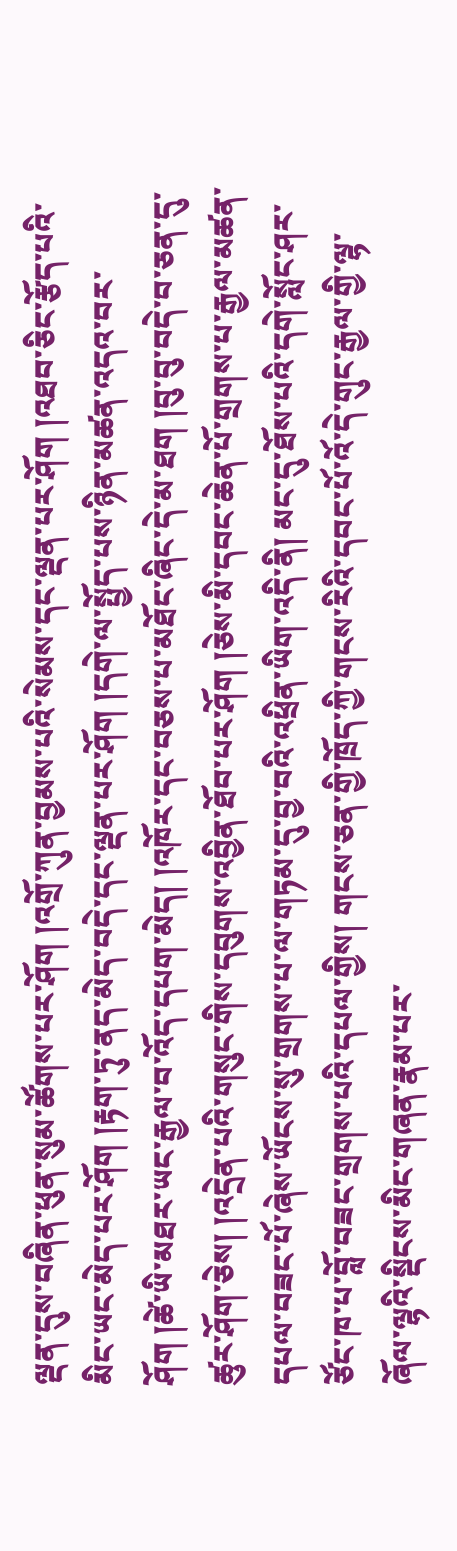ལྡན་དུས་བཞིན་ཕུན་སུམ་ཚོགས་པར་ཤོག །འགྲོ་ཀུན་བྱམས་པའི་སེམས་དང་ལྡན་པར་ཤོག །འཐབ་ཅིང་རྩོད་པའི་མིང་ཡང་མེད་པར་ཤོག །རྟག་ཏུ་ནད་མེད་བདེ་དང་ལྡན་པར་ཤོག །དགེ་ལ་སྤྱོད་པས་ཉིན་མཚན་འདའ་བར་ཤོག །ཚེ་ཡི་མཐར་ཡང་རྒྱལ་བ་འོད་དཔག་མེད། །འཁོར་དང་བཅས་པ་མཐོང་ཞིང་དེ་མ་ཐག །བུ་བུ་བདེ་བ་ཅན་དུ་ཚུར་ཤོག་ཅེས། །འདྲེན་པའི་གསུང་གིས་དབུགས་འབྱིན་ཐོབ་པར་ཤོག །ཅེས་མི་དབང་ཆེན་པོ་གྲགས་པ་རྒྱལ་མཚན་དཔལ་བཟང་པོ་ཞེས་ཡོངས་སུ་གྲགས་པ་ལ་གཏམ་དུ་བྱ་བའི་འཕྲིན་ཡིག་འདི་ནི། མང་དུ་ཐོས་པའི་དགེ་སློང་ཤར་ཙོང་ཁ་པ་བློ་བཟང་གྲགས་པའི་དཔལ་གྱིས། གངས་ཅན་གྱི་ཁྲོད་ཀྱི་གངས་རིའི་དབང་པོ་འོ་དེ་གུང་རྒྱལ་གྱི་ལྷ་ཞོལ་ལྷའི་སྡིངས་མིང་གཞན་རྣམ་པར་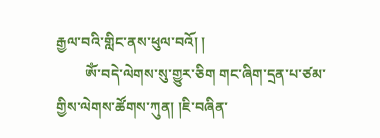རྒྱལ་བའི་གླིང་ནས་ཕུལ་བའོ། །
        ཨོཾ་བདེ་ལེགས་སུ་གྱུར་ཅིག གང་ཞིག་དྲན་པ་ཙམ་གྱིས་ལེགས་ཚོགས་ཀུན། །ཇི་བཞིན་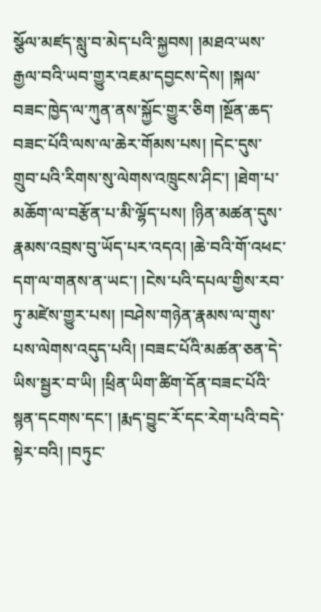སྩོལ་མཛད་སླུ་བ་མེད་པའི་སྐྱབས། །མཐའ་ཡས་རྒྱལ་བའི་ཡབ་གྱུར་འཇམ་དབྱངས་དེས། །སྐལ་བཟང་ཁྱེད་ལ་ཀུན་ནས་སྐྱོང་གྱུར་ཅིག །སྔོན་ཆད་བཟང་པོའི་ལས་ལ་ཆེར་གོམས་པས། །དེང་དུས་གྲུབ་པའི་རིགས་སུ་ལེགས་འཁྲུངས་ཤིང་། །ཐེག་པ་མཆོག་ལ་བརྩོན་པ་མི་ལྷོད་པས། །ཉིན་མཚན་དུས་རྣམས་འབྲས་བུ་ཡོད་པར་འདའ། །ཆེ་བའི་གོ་འཕང་དག་ལ་གནས་ན་ཡང་། །ངེས་པའི་དཔལ་གྱིས་རབ་ཏུ་མཛེས་གྱུར་པས། །བཤེས་གཉེན་རྣམས་ལ་གུས་པས་ལེགས་འདུད་པའི། །བཟང་པོའི་མཚན་ཅན་དེ་ཡིས་སྦྱར་བ་ཡི། །ཕྲིན་ཡིག་ཚིག་དོན་བཟང་པོའི་སྙན་དངགས་དང་། །རྨད་བྱུང་རོ་དང་རེག་པའི་བདེ་སྟེར་བའི། །བཏུང་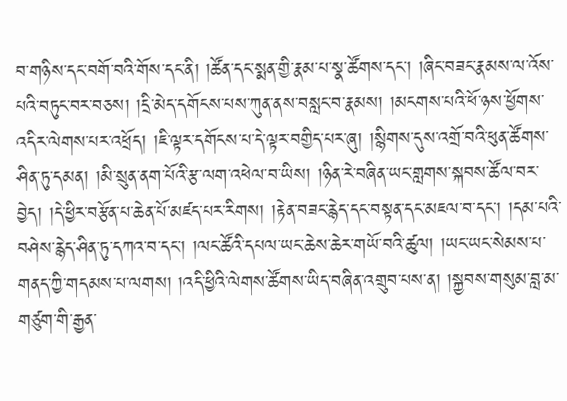བ་གཉིས་དང་བགོ་བའི་གོས་དང་ནི། །ཚོན་དང་སྨན་གྱི་རྣམ་པ་སྣ་ཚོགས་དང་། །ཞིང་བཟང་རྣམས་ལ་འོས་པའི་བཏུང་བར་བཅས། །དྲི་མེད་དགོངས་པས་ཀུན་ནས་བསླང་བ་རྣམས། །མངགས་པའི་ཕོ་ཉས་ཕྱོགས་འདིར་ལེགས་པར་འཕྲོད། །ཇི་ལྟར་དགོངས་པ་དེ་ལྟར་བགྱིད་པར་ཞུ། །སྙིགས་དུས་འགྲོ་བའི་ཕུན་ཚོགས་ཤིན་ཏུ་དམན། །མི་སྲུན་ནག་པོའི་རྩ་ལག་འཕེལ་བ་ཡིས། །ཉིན་རེ་བཞིན་ཡང་གླགས་སྐབས་ཚོལ་བར་བྱེད། །དེ་ཕྱིར་བརྩོན་པ་ཆེན་པོ་མཛད་པར་རིགས། །རྟེན་བཟང་རྙེད་དང་བསྟན་དང་མཇལ་བ་དང་། །དམ་པའི་བཤེས་རྙེད་ཤིན་ཏུ་དཀའ་བ་དང་། །ལང་ཚོའི་དཔལ་ཡང་ཆེས་ཆེར་གཡོ་བའི་ཚུལ། །ཡང་ཡང་སེམས་པ་གནད་ཀྱི་གདམས་པ་ལགས། །འདི་ཕྱིའི་ལེགས་ཚོགས་ཡིད་བཞིན་འགྲུབ་པས་ན། །སྐྱབས་གསུམ་བླ་མ་གཙུག་གི་རྒྱན་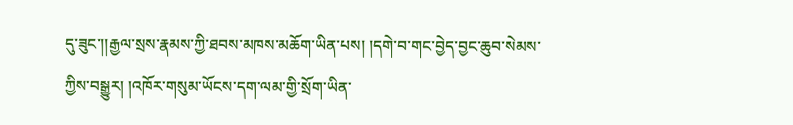དུ་ཟུང་།།རྒྱལ་སྲས་རྣམས་ཀྱི་ཐབས་མཁས་མཆོག་ཡིན་པས། །དགེ་བ་གང་བྱེད་བྱང་ཆུབ་སེམས་ཀྱིས་བསྒྱུར། །འཁོར་གསུམ་ཡོངས་དག་ལམ་གྱི་སྲོག་ཡིན་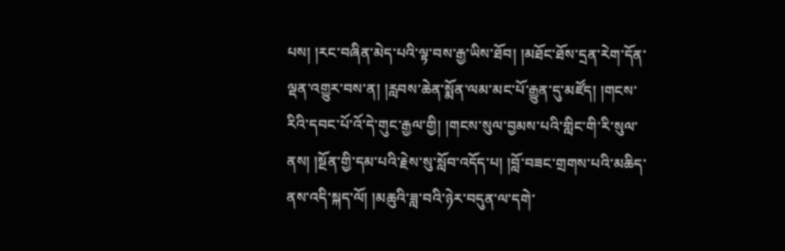པས། །རང་བཞིན་མེད་པའི་ལྟ་བས་རྒྱ་ཡིས་ཐོབ། །མཐོང་ཐོས་དྲན་རེག་དོན་ལྡན་འགྱུར་བས་ན། །རླབས་ཆེན་སྨོན་ལམ་མང་པོ་རྒྱུན་དུ་མཛོད། །གངས་རིའི་དབང་པོ་འོ་དེ་གུང་རྒྱལ་གྱི། །གངས་སུལ་བྱམས་པའི་གླིང་གི་རི་སུལ་ནས། །སྔོན་གྱི་དམ་པའི་རྗེས་སུ་སློབ་འདོད་པ། །བློ་བཟང་གྲགས་པའི་མཆིད་ནས་འདི་སྐད་ལོ། །མཆུའི་ཟླ་བའི་ཉེར་བདུན་ལ་དགེ་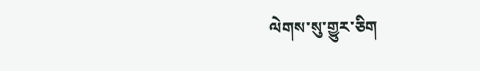ལེགས་སུ་གྱུར་ཅིག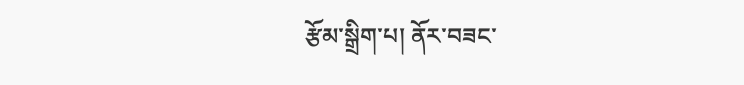རྩོམ་སྒྲིག་པ། ནོར་བཟང་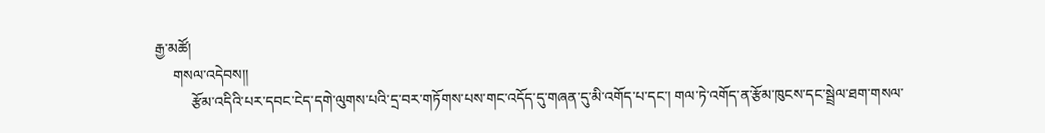རྒྱ་མཚོ།
     གསལ་འདེབས།།
          རྩོམ་འདིའི་པར་དབང་ངེད་དགེ་ལུགས་པའི་དྲ་བར་གཏོགས་པས་གང་འདོད་དུ་གཞན་དུ་མི་འགོད་པ་དང་། གལ་ཏེ་འགོད་ན་རྩོམ་ཁུངས་དང་སྦྲེལ་ཐག་གསལ་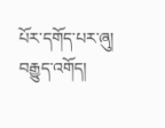པོར་དགོད་པར་ཞུ།
བརྒྱུད་འགོད།